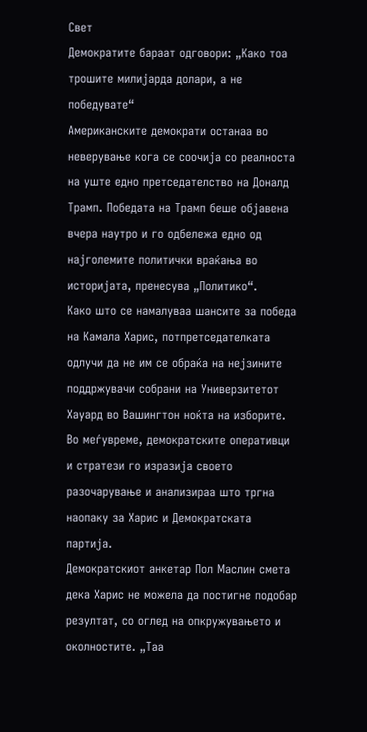Свет
Демократите бараат одговори: „Како тоа трошите милијарда долари, а не победувате“
Американските демократи останаа во неверување кога се соочија со реалноста на уште едно претседателство на Доналд Трамп. Победата на Трамп беше објавена вчера наутро и го одбележа едно од најголемите политички враќања во историјата, пренесува „Политико“.
Како што се намалуваа шансите за победа на Камала Харис, потпретседателката одлучи да не им се обраќа на нејзините поддржувачи собрани на Универзитетот Хауард во Вашингтон ноќта на изборите. Во меѓувреме, демократските оперативци и стратези го изразија своето разочарување и анализираа што тргна наопаку за Харис и Демократската партија.
Демократскиот анкетар Пол Маслин смета дека Харис не можела да постигне подобар резултат, со оглед на опкружувањето и околностите. „Таа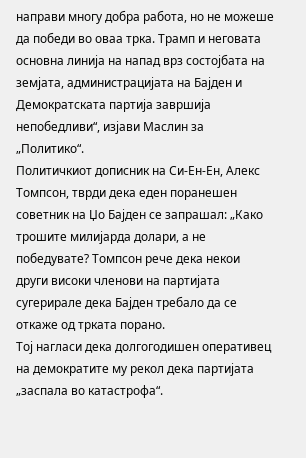направи многу добра работа, но не можеше да победи во оваа трка. Трамп и неговата основна линија на напад врз состојбата на земјата, администрацијата на Бајден и Демократската партија завршија непобедливи“, изјави Маслин за „Политико“.
Политичкиот дописник на Си-Ен-Ен, Алекс Томпсон, тврди дека еден поранешен советник на Џо Бајден се запрашал: „Како трошите милијарда долари, а не победувате? Томпсон рече дека некои други високи членови на партијата сугерирале дека Бајден требало да се откаже од трката порано.
Тој нагласи дека долгогодишен оперативец на демократите му рекол дека партијата „заспала во катастрофа“.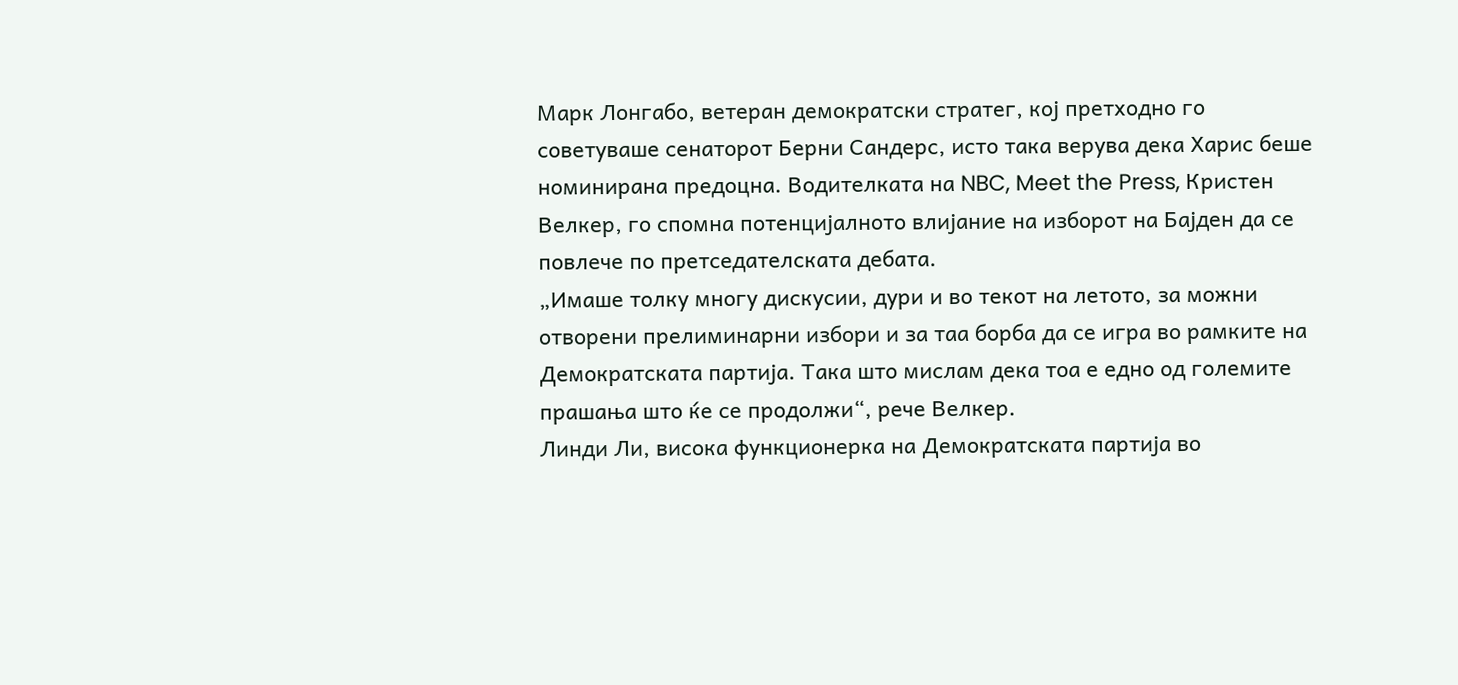Марк Лонгабо, ветеран демократски стратег, кој претходно го советуваше сенаторот Берни Сандерс, исто така верува дека Харис беше номинирана предоцна. Водителката на NBC, Meet the Press, Кристен Велкер, го спомна потенцијалното влијание на изборот на Бајден да се повлече по претседателската дебата.
„Имаше толку многу дискусии, дури и во текот на летото, за можни отворени прелиминарни избори и за таа борба да се игра во рамките на Демократската партија. Така што мислам дека тоа е едно од големите прашања што ќе се продолжи“, рече Велкер.
Линди Ли, висока функционерка на Демократската партија во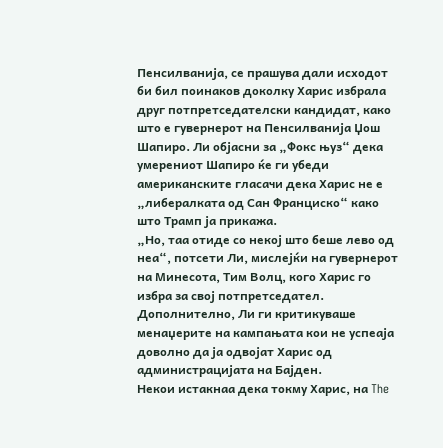Пенсилванија, се прашува дали исходот би бил поинаков доколку Харис избрала друг потпретседателски кандидат, како што е гувернерот на Пенсилванија Џош Шапиро. Ли објасни за „Фокс њуз“ дека умерениот Шапиро ќе ги убеди американските гласачи дека Харис не е „либералката од Сан Франциско“ како што Трамп ја прикажа.
„Но, таа отиде со некој што беше лево од неа“, потсети Ли, мислејќи на гувернерот на Минесота, Тим Волц, кого Харис го избра за свој потпретседател. Дополнително, Ли ги критикуваше менаџерите на кампањата кои не успеаја доволно да ја одвојат Харис од администрацијата на Бајден.
Некои истакнаа дека токму Харис, на The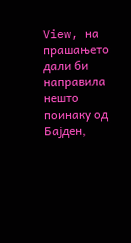View, на прашањето дали би направила нешто поинаку од Бајден,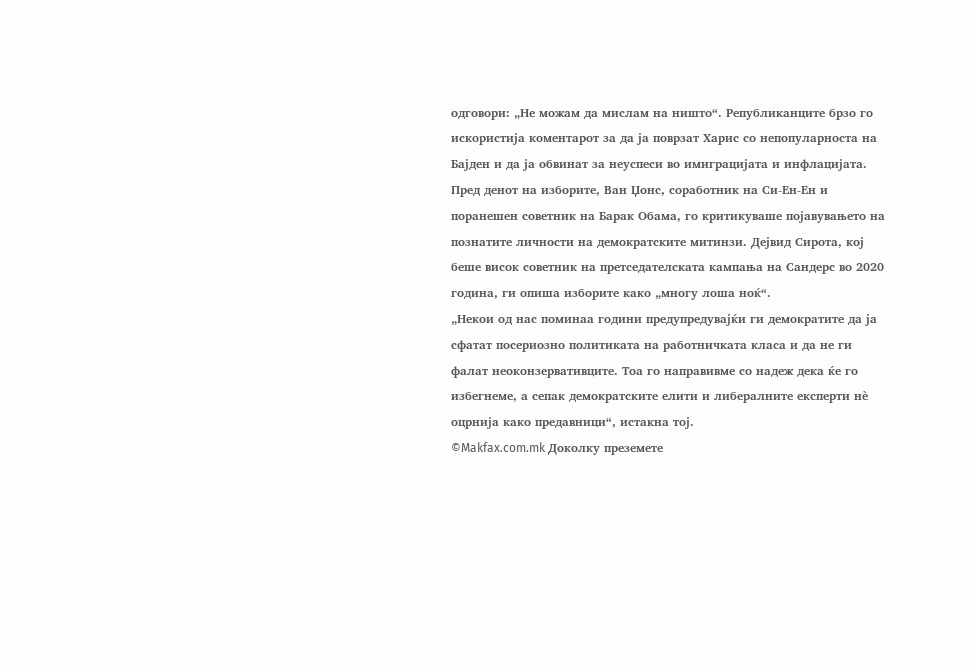одговори: „Не можам да мислам на ништо“. Републиканците брзо го искористија коментарот за да ја поврзат Харис со непопуларноста на Бајден и да ја обвинат за неуспеси во имиграцијата и инфлацијата.
Пред денот на изборите, Ван Џонс, соработник на Си-Ен-Ен и поранешен советник на Барак Обама, го критикуваше појавувањето на познатите личности на демократските митинзи. Дејвид Сирота, кој беше висок советник на претседателската кампања на Сандерс во 2020 година, ги опиша изборите како „многу лоша ноќ“.
„Некои од нас поминаа години предупредувајќи ги демократите да ја сфатат посериозно политиката на работничката класа и да не ги фалат неоконзервативците. Тоа го направивме со надеж дека ќе го избегнеме, а сепак демократските елити и либералните експерти нè оцрнија како предавници“, истакна тој.
©Makfax.com.mk Доколку преземете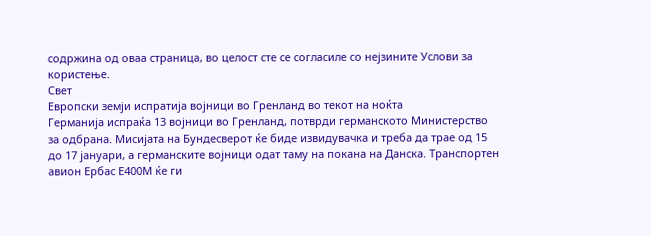содржина од оваа страница, во целост сте се согласиле со нејзините Услови за користење.
Свет
Европски земји испратија војници во Гренланд во текот на ноќта
Германија испраќа 13 војници во Гренланд, потврди германското Министерство за одбрана. Мисијата на Бундесверот ќе биде извидувачка и треба да трае од 15 до 17 јануари, а германските војници одат таму на покана на Данска. Транспортен авион Ербас Е400М ќе ги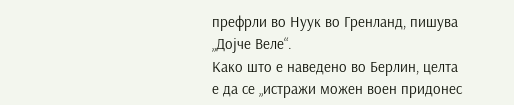префрли во Нуук во Гренланд, пишува „Дојче Веле“.
Како што е наведено во Берлин, целта е да се „истражи можен воен придонес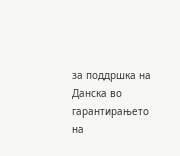за поддршка на Данска во гарантирањето на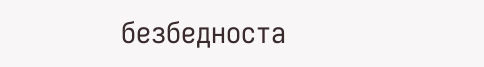безбедноста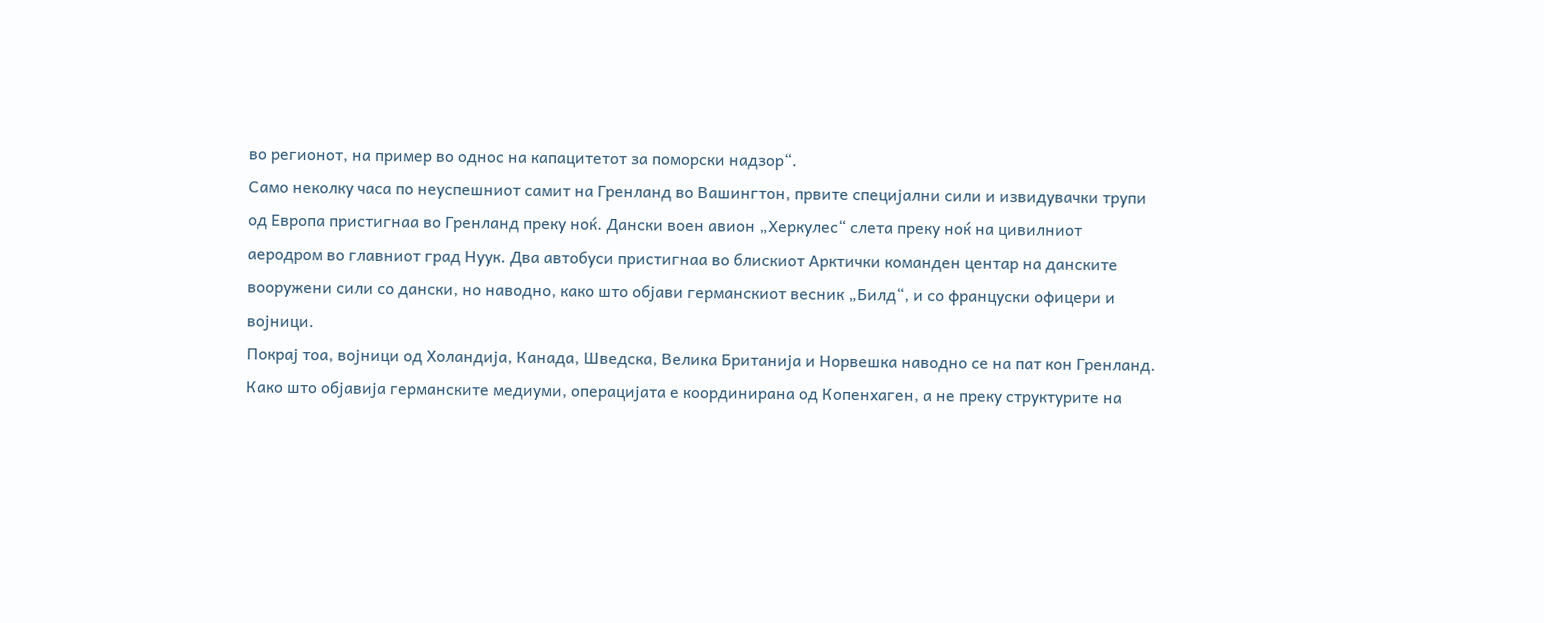во регионот, на пример во однос на капацитетот за поморски надзор“.
Само неколку часа по неуспешниот самит на Гренланд во Вашингтон, првите специјални сили и извидувачки трупи од Европа пристигнаа во Гренланд преку ноќ. Дански воен авион „Херкулес“ слета преку ноќ на цивилниот аеродром во главниот град Нуук. Два автобуси пристигнаа во блискиот Арктички команден центар на данските вооружени сили со дански, но наводно, како што објави германскиот весник „Билд“, и со француски офицери и војници.
Покрај тоа, војници од Холандија, Канада, Шведска, Велика Британија и Норвешка наводно се на пат кон Гренланд.
Како што објавија германските медиуми, операцијата е координирана од Копенхаген, а не преку структурите на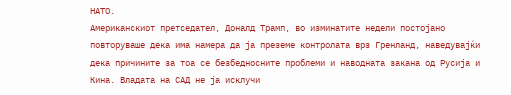НАТО.
Американскиот претседател, Доналд Трамп, во изминатите недели постојано повторуваше дека има намера да ја преземе контролата врз Гренланд, наведувајќи дека причините за тоа се безбедносните проблеми и наводната закана од Русија и Кина. Владата на САД не ја исклучи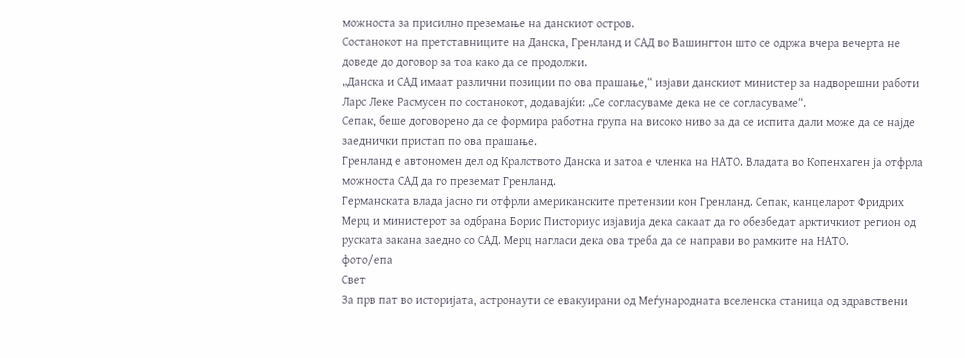можноста за присилно преземање на данскиот остров.
Состанокот на претставниците на Данска, Гренланд и САД во Вашингтон што се одржа вчера вечерта не доведе до договор за тоа како да се продолжи.
„Данска и САД имаат различни позиции по ова прашање,“ изјави данскиот министер за надворешни работи Ларс Леке Расмусен по состанокот, додавајќи: „Се согласуваме дека не се согласуваме“.
Сепак, беше договорено да се формира работна група на високо ниво за да се испита дали може да се најде заеднички пристап по ова прашање.
Гренланд е автономен дел од Кралството Данска и затоа е членка на НАТО. Владата во Копенхаген ја отфрла можноста САД да го преземат Гренланд.
Германската влада јасно ги отфрли американските претензии кон Гренланд. Сепак, канцеларот Фридрих Мерц и министерот за одбрана Борис Писториус изјавија дека сакаат да го обезбедат арктичкиот регион од руската закана заедно со САД. Мерц нагласи дека ова треба да се направи во рамките на НАТО.
фото/епа
Свет
За прв пат во историјата, астронаути се евакуирани од Меѓународната вселенска станица од здравствени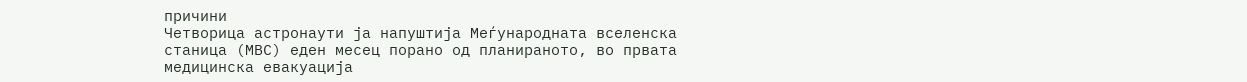причини
Четворица астронаути ја напуштија Меѓународната вселенска станица (МВС) еден месец порано од планираното, во првата медицинска евакуација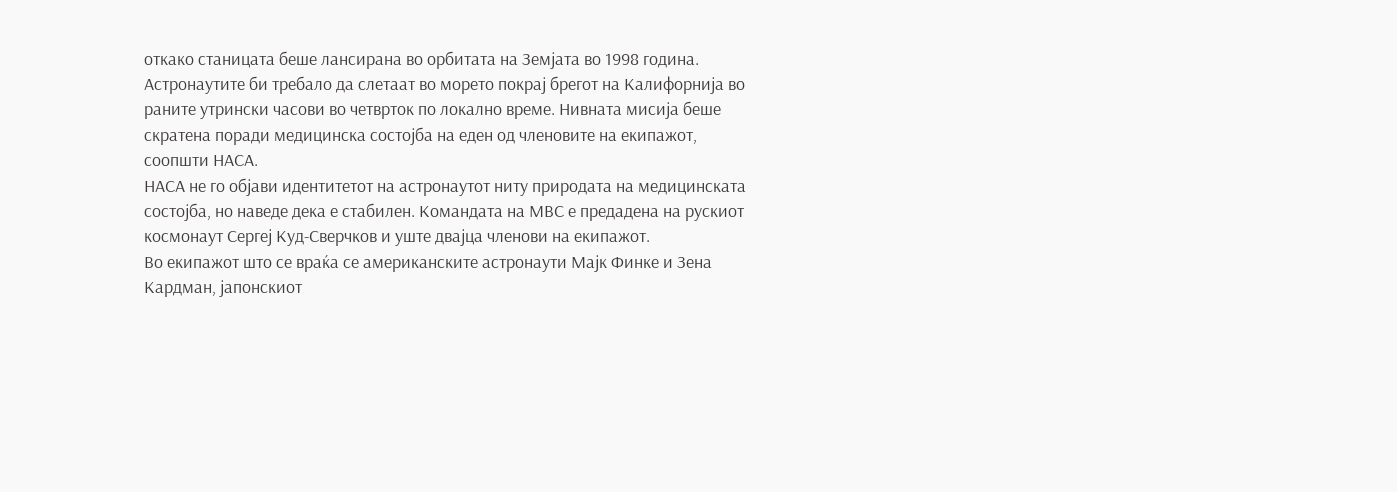откако станицата беше лансирана во орбитата на Земјата во 1998 година.
Астронаутите би требало да слетаат во морето покрај брегот на Калифорнија во раните утрински часови во четврток по локално време. Нивната мисија беше скратена поради медицинска состојба на еден од членовите на екипажот, соопшти НАСА.
НАСА не го објави идентитетот на астронаутот ниту природата на медицинската состојба, но наведе дека е стабилен. Командата на МВС е предадена на рускиот космонаут Сергеј Куд-Сверчков и уште двајца членови на екипажот.
Во екипажот што се враќа се американските астронаути Мајк Финке и Зена Кардман, јапонскиот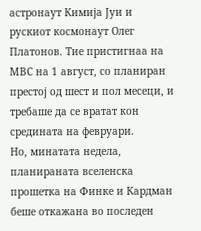астронаут Кимија Јуи и рускиот космонаут Олег Платонов. Тие пристигнаа на МВС на 1 август, со планиран престој од шест и пол месеци, и требаше да се вратат кон средината на февруари.
Но, минатата недела, планираната вселенска прошетка на Финке и Кардман беше откажана во последен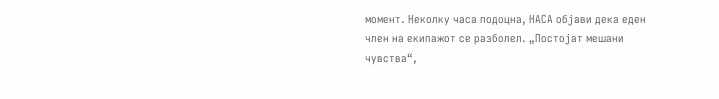момент. Неколку часа подоцна, НАСА објави дека еден член на екипажот се разболел. „Постојат мешани чувства“,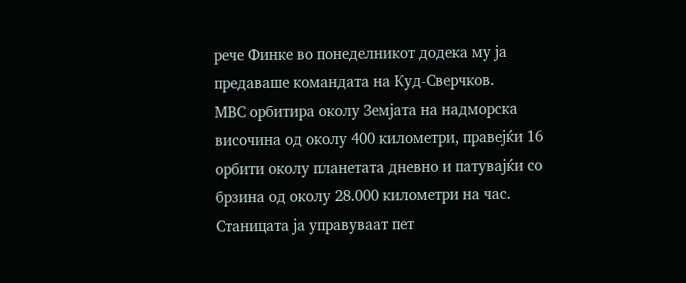рече Финке во понеделникот додека му ја предаваше командата на Куд-Сверчков.
МВС орбитира околу Земјата на надморска височина од околу 400 километри, правејќи 16 орбити околу планетата дневно и патувајќи со брзина од околу 28.000 километри на час. Станицата ја управуваат пет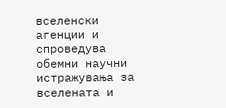вселенски агенции и спроведува обемни научни истражувања за вселената и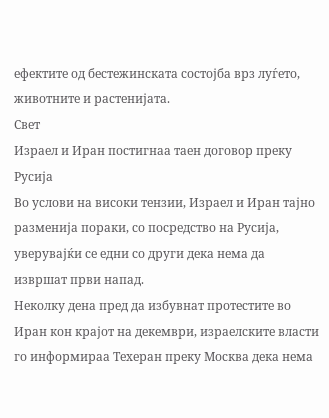ефектите од бестежинската состојба врз луѓето, животните и растенијата.
Свет
Израел и Иран постигнаа таен договор преку Русија
Во услови на високи тензии, Израел и Иран тајно разменија пораки, со посредство на Русија, уверувајќи се едни со други дека нема да извршат први напад.
Неколку дена пред да избувнат протестите во Иран кон крајот на декември, израелските власти го информираа Техеран преку Москва дека нема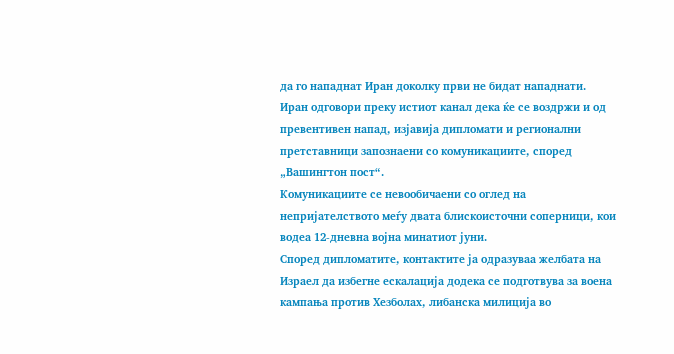да го нападнат Иран доколку први не бидат нападнати.
Иран одговори преку истиот канал дека ќе се воздржи и од превентивен напад, изјавија дипломати и регионални претставници запознаени со комуникациите, според „Вашингтон пост“.
Комуникациите се невообичаени со оглед на непријателството меѓу двата блискоисточни соперници, кои водеа 12-дневна војна минатиот јуни.
Според дипломатите, контактите ја одразуваа желбата на Израел да избегне ескалација додека се подготвува за воена кампања против Хезболах, либанска милиција во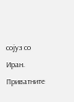сојуз со Иран.
Приватните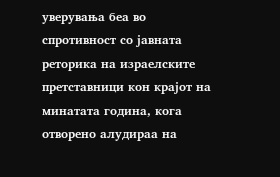уверувања беа во спротивност со јавната реторика на израелските претставници кон крајот на минатата година, кога отворено алудираа на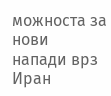можноста за нови напади врз Иран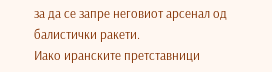за да се запре неговиот арсенал од балистички ракети.
Иако иранските претставници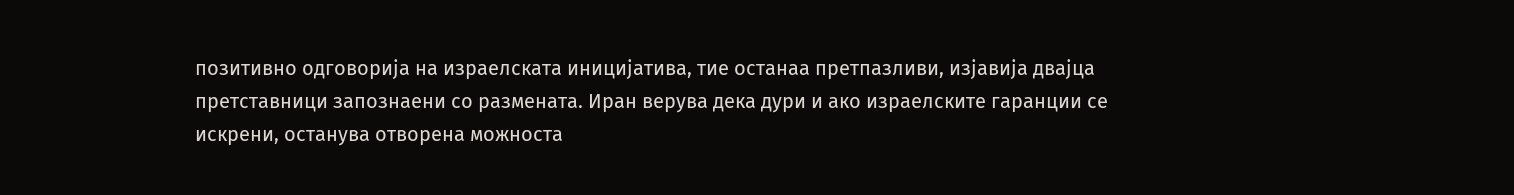позитивно одговорија на израелската иницијатива, тие останаа претпазливи, изјавија двајца претставници запознаени со размената. Иран верува дека дури и ако израелските гаранции се искрени, останува отворена можноста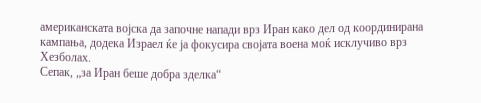американската војска да започне напади врз Иран како дел од координирана кампања, додека Израел ќе ја фокусира својата воена моќ исклучиво врз Хезболах.
Сепак, „за Иран беше добра зделка“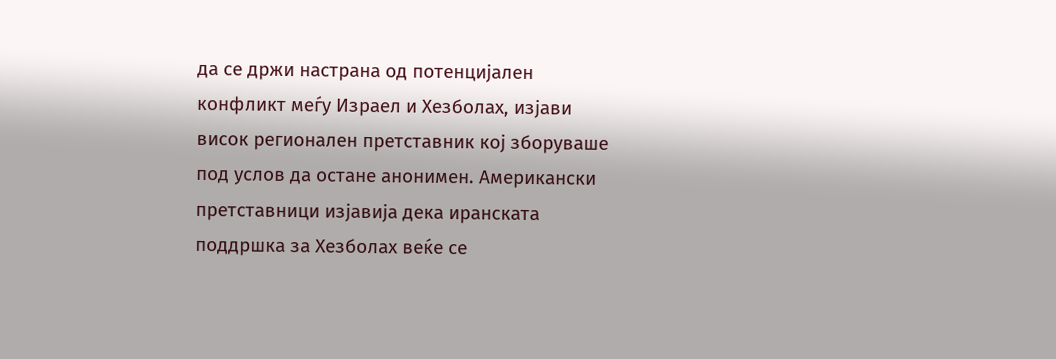да се држи настрана од потенцијален конфликт меѓу Израел и Хезболах, изјави висок регионален претставник кој зборуваше под услов да остане анонимен. Американски претставници изјавија дека иранската поддршка за Хезболах веќе се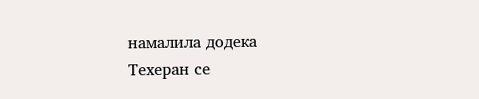намалила додека Техеран се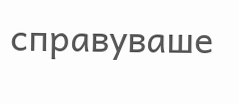справуваше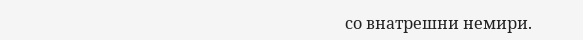со внатрешни немири.